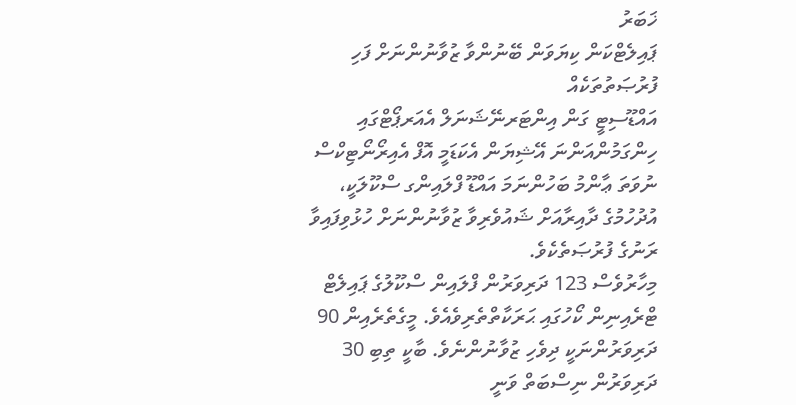ޚަބަރު
ޕައިލެޓްކަން ކިޔަވަން ބޭނުންވާ ޒުވާނުންނަށް ފަހި ފުރުޞަތުތަކެއް
އައްޑޫސިޓީ ގަން އިންޓަރނޭޝަނަލް އެއަރޕޯޓްގައި ހިންގަމުންއަންނަ އޭޝިޔަން އެކަޑަމީ އޮފް އެއިރޯނޯޓިކްސް ނުވަތަ ޢާންމު ބަހުންނަމަ އައްޑޫ ފްލައިންގ ސްކޫލަކީ، އުދުހުމުގެ ދާއިރާއަށް ޝައުވެރިވާ ޒުވާނުންނަށް ހުޅުވިފައިވާ ރަނުގެ ފުރުޞަތެކެވެ.
މިހާރުވެސް 123 ދަރިވަރުން ފްލައިން ސްކޫލުގެ ޕައިލެޓް ޓްރެއިނިން ކޯހުގައި ޙަރަކާތްތެރިވެއެވެ. މީގެތެރެއިން 90 ދަރިވަރުންނަކީ ދިވެހި ޒުވާނުންނެވެ. ބާކީ ތިބި 30 ދަރިވަރުން ނިސްބަތް ވަނީ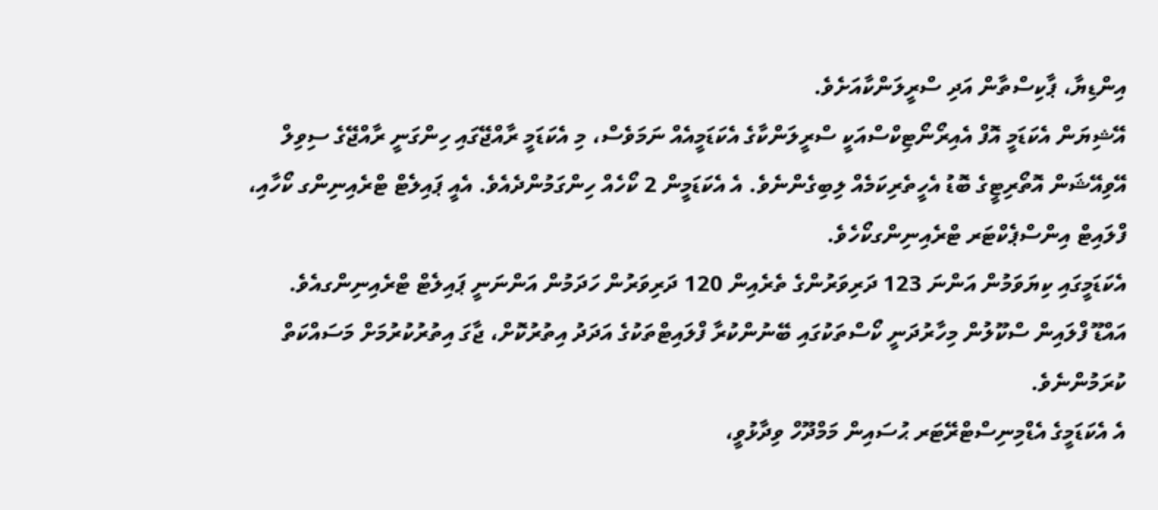އިންޑިޔާ، ޕާކިސްތާން އަދި ސްރީލަންކާއަށެވެ.
އޭޝިޔަން އެކަޑަމީ އޮފް އެއިރޯނޯޓިކްސްއަކީ ސްރީލަންކާގެ އެކަޑަމީއެއް ނަމަވެސް، މި އެކަޑަމީ ރާއްޖޭގައި ހިންގަނީ ރާއްޖޭގެ ސިވިލް އޭވިއޭޝަން އޮތޯރިޓީގެ ބޮޑު އެހީތެރިކަމެއް ލިބިގެންނެވެ. އެ އެކަޑަމީން 2 ކޯހެއް ހިންގަމުންދެއެވެ. އެއީ ޕައިލެޓް ޓްރެއިނިންގ ކޯހާއި، ފްލައިޓް އިންސްޕެކްޓަރ ޓްރެއިނިންގކޯހެވެ.
އެކަޑަމީގައި ކިޔަވަމުން އަންނަ 123 ދަރިވަރުންގެ ތެރެއިން 120 ދަރިވަރުން ހަދަމުން އަންނަނީ ޕައިލެޓް ޓްރެއިނިންގއެވެ.
އައްޑޫ ފްލައިން ސްކޫލުން މިހާރުދަނީ ކޯސްތަކުގައި ބޭނުންކުރާ ފްލައިޓްތަކުގެ އަދަދު އިތުރުކޮށް، ޖާގަ އިތުރުކުރުމަށް މަސައްކަތް ކުރަމުންނެވެ.
އެ އެކަޑަމީގެ އެޑްމިނިސްޓްރޭޓަރ ޙުސައިން މަމްދޫހް ވިދާޅުވީ،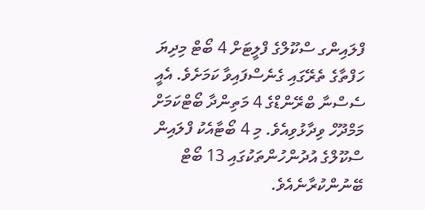ފްލައިންގ ސްކޫލްގެ ފްލީޓަށް 4 ބޯޓް މިދިޔަ ހަފްތާގެ ތެރޭގައި ގެނެސްފައިވާ ކަމަށެވެ. އެއީ ސެސްނާ ބްރޭންޑްގެ 4 މަތިންދާ ބޯޓްކަމަށް މަމްދޫހް ވިދާޅުވިއެވެ. މި 4 ބޯޓާއެކު ފްލައިން ސްކޫލްގެ އުދުންހުންތަކުގައި 13 ބޯޓް ބޭނުންކުރާނެއެވެ.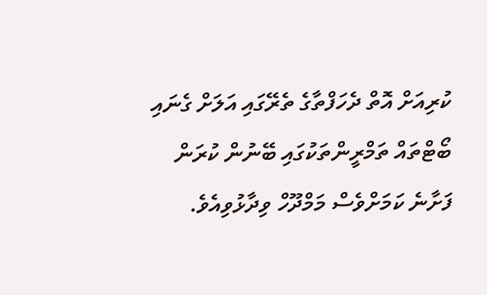ކުރިއަށް އޮތް ދެހަފްތާގެ ތެރޭގައި އަލަށް ގެނައި ބޯޓްތައް ތަމްރީންތަކުގައި ބޭނުން ކުރަން ފަށާނެ ކަމަށްވެސް މަމްދޫހް ވިދާޅުވިއެވެ.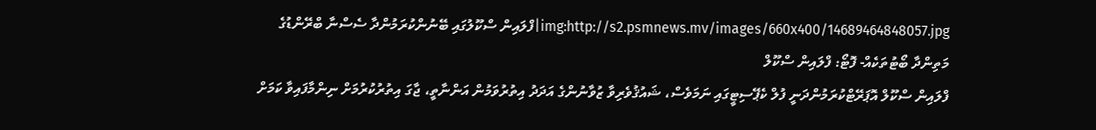img:http://s2.psmnews.mv/images/660x400/14689464848057.jpg|ފްލައިން ސްކޫލުގައި ބޭނުންކުރަމުންދާ ސެސްނާ ބްރޭންޑުގެ މަތިންދާ ބޯޓުތަކެއް- ފޮޓޯ: ފްލައިން ސްކޫލް
ފްލައިން ސްކޫލް އޮޕަރޭޓްކުރަމުންދަނީ ފުލް ކެޕޭސިޓީގައި ނަމަވެސް، ޝައުޤުވެރިވާ ޒުވާނުންގެ އަދަދު އިތުރުވަމުން އަންނާތީ، ޖާގަ އިތުރުކުރުމަށް ނިންމާފައިވާ ކަމަށް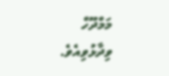މަމްދޫހް ވިދާޅުވިއެވެ.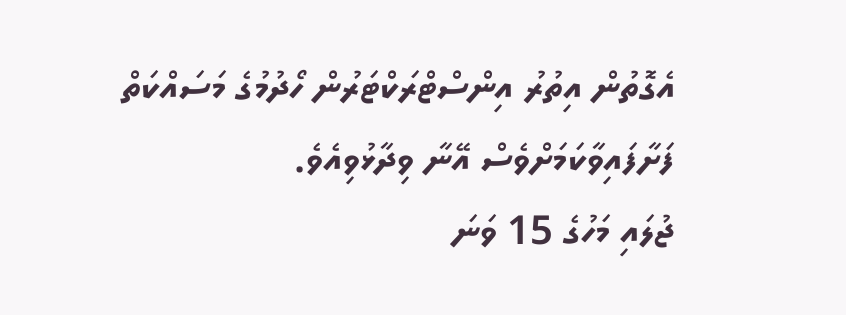އެގޮތުން އިތުރު އިންސްޓްރަކްޓަރުން ހޯދުމުގެ މަސައްކަތް ފަށާފައިވާކަމަށްވެސް އޭނާ ވިދާޅުވިއެވެ.
ޖުލައި މަހުގެ 15 ވަނަ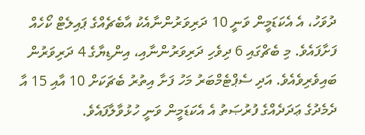ދުވަހު، އެ އެކަޑަމީން ވަނީ 10 ދަރިވަރުންނާއެކު އާބެޗެއްގެ ޕައިލެޓް ކޯހެއް ފަށާފައެވެ. މި ބެޗްގައި 6 ދިވެހި ދަރިވަރުންނާއި، އިންޑިޔާގެ 4 ދަރިވަރުން ބައިވެރިވެއެވެ. އަދި ސެޕްޓެމްބަރު މަހު ފަށާ އިތުރު ބެޗަކަށް 10 އާއި 15 އާ ދެމެދުގެ ޢަދަދެއްގެ ފުރުޞަތު އެ އެކަޑަމީން ވަނީ ހުޅުވާލާފައެވެ.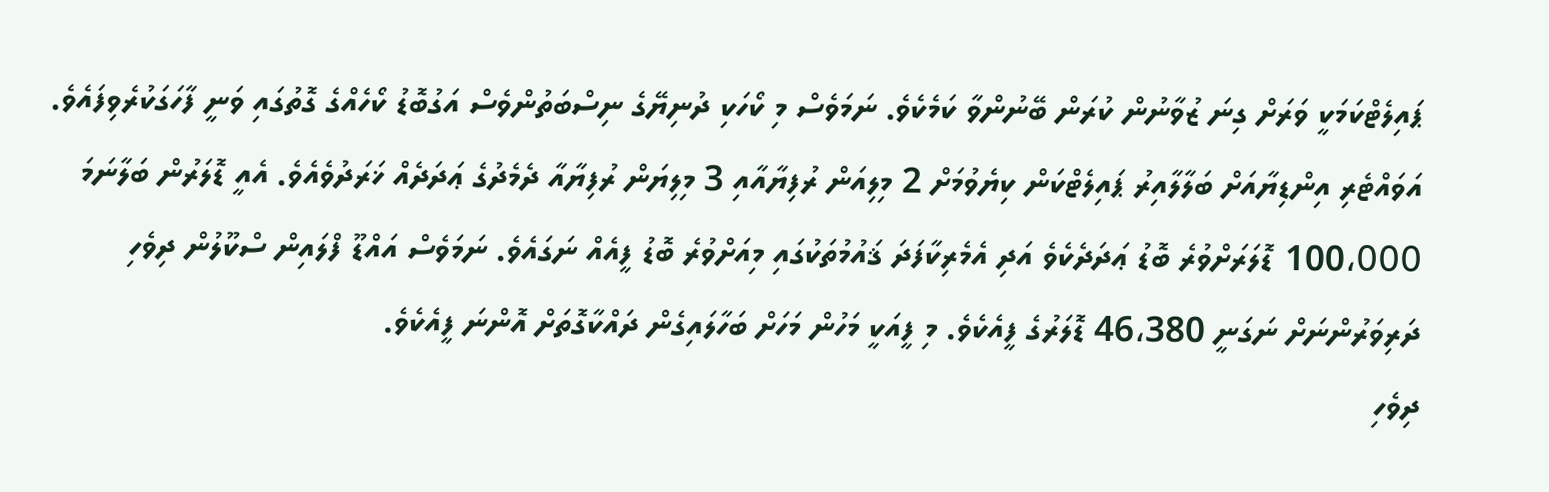ޕައިލެޓްކަމަކީ ވަރަށް ގިނަ ޒުވާނުން ކުރަން ބޭނުންވާ ކަމެކެވެ. ނަމަވެސް މި ކޯހަކި ދުނިޔޭގެ ނިސްބަތުންވެސް އަގުބޮޑު ކޯހެއްގެ ގޮތުގައި ވަނީ ފާހަގަކުރެވިފައެވެ.
އަވައްޓެރި އިންޑިޔާއަށް ބަލާލާއިރު ޕައިލެޓްކަން ކިޔެވުމަށް 2 މިލިއަން ރުފިޔާއާއި 3 މިލިޔަން ރުފިޔާއާ ދެމެދުގެ ޢަދަދެއް ޚަރަދުވެއެވެ. އެއީ ޑޮލަރުން ބަލާނަމަ 100،000 ޑޮލަރަށްވުރެ ބޮޑު ޢަދަދެކެވެ އަދި އެމެރިކާފަދަ ޤައުމުތަކުގައި މިއަށްވުރެ ބޮޑު ފީއެއް ނަގައެވެ. ނަމަވެސް އައްޑޫ ފްލައިން ސްކޫލުން ދިވެހި ދަރިވަރުންނަށް ނަގަނީ 46،380 ޑޮލަރުގެ ފީއެކެވެ. މި ފީއަކީ މަހުން މަހަށް ބަހާލައިގެން ދައްކާގޮތަށް އޮންނަ ފީއެކެވެ.
ދިވެހި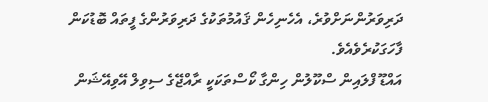ދަރިވަރުންނަށްވުރެ، އެހެނިހެން ޤައުމުތަކުގެ ދަރިވަރުންގެ ފީތައް ބޮޑުކަން ފާހަގަކުރެވެއެވެ.
އައްޑޫ ފްލައިން ސްކޫލުން ހިންގާ ކޯސްތަކަކީ ރާއްޖޭގެ ސިވިލް އޭވިއޭޝަން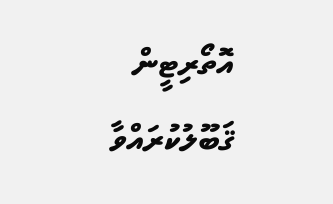އޮތޯރިޓީން ޤަބޫލުކުރައްވާ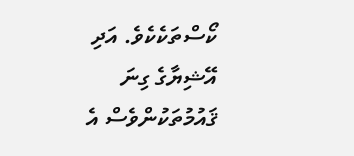ކޯސްތަކެކެވެ. އަދި އޭޝިޔާގެ ގިނަ ޤައުމުތަކުންވެސް އެ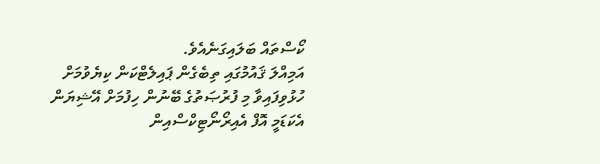ކޯސްތައް ބަލައިގަނެއެވެ.
އަމިއްލަ ޤައުމުގައި ތިބެގެން ޕައިލެޓްކަން ކިޔެވުމަށް ހުޅުވިފައިވާ މި ފުރުޞަތުގެ ބޭނުން ހިފުމަށް އޭޝިޔަން އެކަޑަމީ އޮފް އެއިރޯނޯޓިކްސްއިން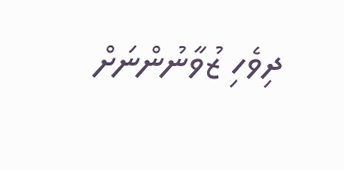ދިވެހި ޒުވާނުންނަށް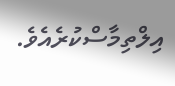އިލްތިމާސްކުރެއެވެ.